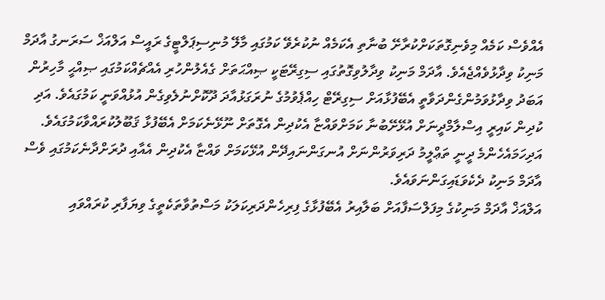އެއްވެސް ކަމެއް މިވެނިގޮތަކަށްކުރާށޭ ބުނާތި އެކަމެއް ނުކުރެވޭ ކަމުގައި މާލޭ މުނިސިޕަލްޓީގެ ރައީސް އަލްއަޚް ސަރަނގު އާދަމް މަނިކު ވިދާޅުވެއްޖެއެވެ. އާދަމް މަނިކު ވިދާލުވިގޮތުގައި ސިގިރޭޓަކީ ޞިއްޙަތަށް ގެއެލުންހުރި އެއްޗެއްކަމުގައި ޞިއްޙީ މާހިރުން އަބަދު ވިދާޅުވަމުންގެންދަވާތީ އެބޭފުޅާއަށް ސިގިރޭޓް ހިއްޕެވުމުގެ ނުރަގަޅުއާދަ ދޫކޮށްނުލެވިގެން އުޅުއްވަނީ ކަމުގައެވެ. އަދި ކުދިން ކައިރީ އިސްލާމްދީނަށް އުޅޭށޭބުނާ ކަމަށްވައްޏާ އެކުދިން އެގޮތަށް ނޫޅޭނެކަމަށް އެބޭފުޅާ ޤަބޫލުކުރައްވާކަމުގައެވެ. އަދިހަމައެހެންމެ ދީނީ ތަޢްލީމު ދަރިވަރުންނަށް އުނގަންނައިދޭން އުޅޭކަމަށް ވައްޏާ އެކުދިން އެއާއި ދުރަށްދާނެކަމުގައި ވެސް އާދަމް މަނިކު ދެކެވަޑައިގަންނަވައެވެ.
އަލްއަޚް އާދަމް މަނިކުގެ މިފަލްސަފާއަށް ބަލާއިރު އެބޭފުޅާގެ ފިރިހެންދަރިކަލަކު މަސްތުވާތަކެތީގެ ވިޔަފާރި ކުރައްވައި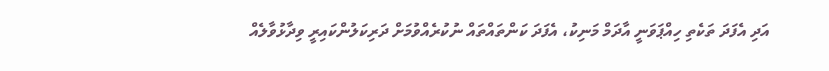އަދި އެފަދަ ތަކެތި ހިއްޕަވަނީ އާދަމް މަނިކު، އެފަދަ ކަންތައްތައް ނުކުރެއްވުމަށް ދަރިކަލުންކައިރީ ވިދާޅުވާލެއް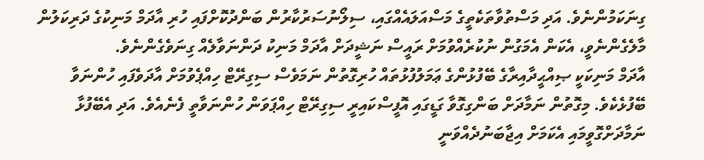ގިނަކަމުންނެވެ. އަދި މަސްތުވާތަކެތީގެ މަސްއަލައެއްގައި، ސިލޯނުސަރުކާރުން ބަންދުކޮށްފައި ހުރި އާދަމް މަނިކުގެ ދަރިކަލުން މާލެގެންނެވީ، އެކަން އެމަގުން ނުކުރެއްވުމަށް ރައީސް ނަޝީދަށް އާދަމް މަނިކު ދަންނަވާލެއް ގިނަވެގެންނެވެ.
އާދަމް މަނިކަކީ ޞިއްޙީދާއިރާގެ ބޭފުޅުންގެ ޢަމަލުފުޅުތައް ހުރިގޮތުން ނަމަވެސް ސިގިރޭޓް ހިއްޕެވުމަށް އާދަވެފައި ހުންނަވާ ބޭފުޅެކެވެ. މިގޮތުން ނަމާދަށް ބަންގިގޮވާ ގަޑީގައި އޮފީސްކައިރީ ސިގިރޭޓް ހިއްޕަވަން ހުންނަވާތީ ފެނެއެވެ. އަދި އެބޭފުޅާ ނަމާދަށްގޮވީމައި އެކަމަށް އިޖާބަނުދެއްވަނީ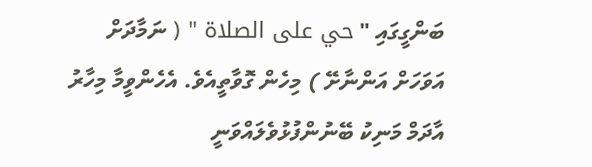ބަންގީގައި " حي على الصلاة " ( ނަމާދަށް އަވަހަށް އަންނާށޭ ) މިހެން ގޮވާތީއެވެ. އެހެންވީމާ މިހާރު އާދަމް މަނިކު ބޭނުންފުޅުވެލައްވަނީ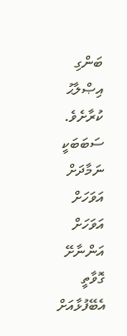ބަންގި އިޞްލާޙު ކުރާށެވެ. ސަބަބަކީ ނަމާދަށް އަވަހަށް އަވަހަށް އަންނާށޭ ގޮވާތީ އެބޭފުޅާއަށް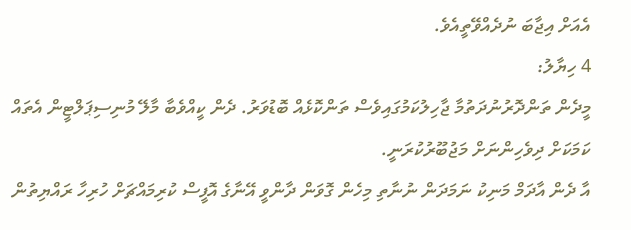އެއަށް އިޖާބަ ނުދެއްވޭތީއެވެ.
4 ހިޔާލު:
މީދެން ތަންދޮރުނުދަތުމާ ޖާހިލުކަމުގައިވެސް ތަންކޮޅެއް ބޮޑުވަރު. ދެން ކީއްވެބާ މާލޭ މުނިސިޕަލްޓީން އެތައް ކަމަކަށް ދިވެހިންނަށް މަޖުބޫރުކުރަނީ.
އާ ދެން އާދަމް މަނިކު ނަމަދަން ނުނާތި މިހެން ގޮވަން ދާންވީ އޭނާގެ އޮފީސް ކުރިމައްޗަށް ހުރިހާ ރައްޔިތުން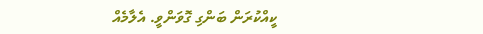ކީއްކުރަން ބަންގި ގޮވަންވީ. އެލާމެއް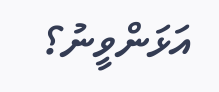އަޅަންވީނު؟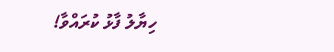ހިޔާލު ފާޅު ކުރައްވާ!